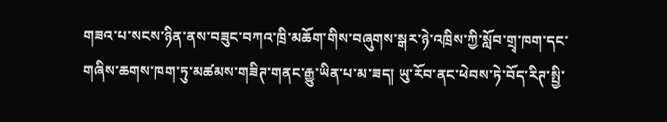གཟའ་པ་སངས་ཉིན་ནས་བཟུང་བཀའ་ཁྲི་མཆོག་གིས་བཞུགས་སྒར་ཉེ་འཁྲིས་ཀྱི་སློབ་གྲྭ་ཁག་དང་གཞིས་ཆགས་ཁག་ཏུ་མཚམས་གཟིཊ་གནང་རྒྱུ་ཡིན་པ་མ་ཟད། ཡུ་རོབ་ནང་ཕེབས་ཏེ་བོད་རིཊ་སྤྱི་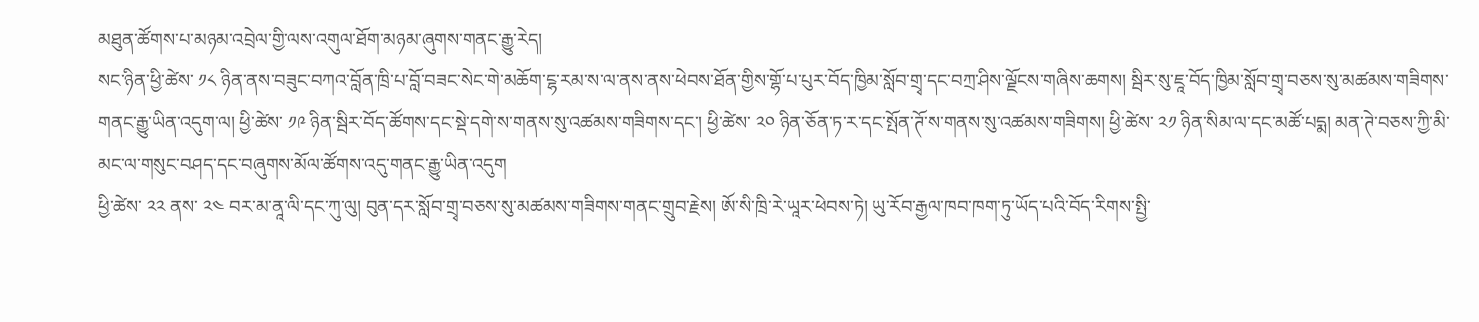མཐུན་ཚོགས་པ་མཉམ་འབྲེལ་གྱི་ལས་འགུལ་ཐོག་མཉམ་ཞུགས་གནང་རྒྱུ་རེད།
སང་ཉིན་ཕྱི་ཚེས་ ༡༨ ཉིན་ནས་བཟུང་བཀའ་བློན་ཁྲི་པ་བློ་བཟང་སེང་གེ་མཆོག་ངྷ་རམ་ས་ལ་ནས་ནས་ཕེབས་ཐོན་གྱིས་གྷོ་པ་པུར་བོད་ཁྱིམ་སློབ་གྲྭ་དང་བཀྲ་ཤིས་ལྗོངས་གཞིས་ཆགས། སྦིར་སུ་ཇཱ་བོད་ཁྱིམ་སློབ་གྲྭ་བཅས་སུ་མཚམས་གཟིགས་གནང་རྒྱུ་ཡིན་འདུག་ལ། ཕྱི་ཚེས་ ༡༩ ཉིན་སྦིར་བོད་ཚོགས་དང་སྡེ་དགེ་ས་གནས་སུ་འཚམས་གཟིགས་དང་། ཕྱི་ཚེས་ ༢༠ ཉིན་ཅོན་ཏ་ར་དང་སྤོན་ཊོ་ས་གནས་སུ་འཚམས་གཟིགས། ཕྱི་ཚེས་ ༢༡ ཉིན་སིམ་ལ་དང་མཚོ་པདྨ། མན་ཊེ་བཅས་ཀྱི་མི་མང་ལ་གསུང་བཤད་དང་བཞུགས་མོལ་ཚོགས་འདུ་གནང་རྒྱུ་ཡིན་འདུག
ཕྱི་ཚེས་ ༢༢ ནས་ ༢༤ བར་མ་ནཱ་ལི་དང་ཀུ་ལུ། བུན་དར་སློབ་གྲྭ་བཅས་སུ་མཚམས་གཟིགས་གནང་གྲུབ་རྗེས། ཨོ་སི་ཁྲི་རེ་ཡཱར་ཕེབས་ཏེ། ཡུ་རོབ་རྒྱལ་ཁབ་ཁག་ཏུ་ཡོད་པའི་བོད་རིགས་སྤྱི་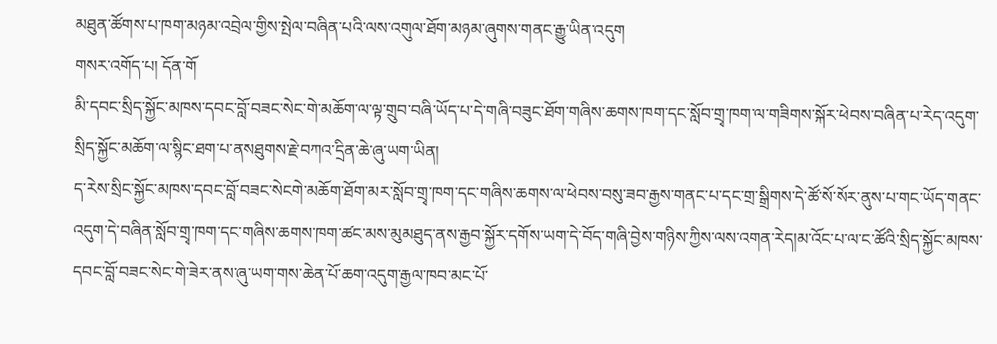མཐུན་ཚོགས་པ་ཁག་མཉམ་འབྲེལ་གྱིས་སྤེལ་བཞིན་པའི་ལས་འགུལ་ཐོག་མཉམ་ཞུགས་གནང་རྒྱུ་ཡིན་འདུག
གསར་འགོད་པ། དོན་གོ
མི་དབང་སྲིད་སྐྱོང་མཁས་དབང་བློ་བཟང་སེང་གེ་མཆོག་ལ་ལྟ་གྲུབ་བཞི་ཡོད་པ་དེ་གཞི་བཟུང་ཐོག་གཞིས་ཆགས་ཁག་དང་སློབ་གྲྭ་ཁག་ལ་གཟིགས་སྐོར་ཕེབས་བཞིན་པ་རེད་འདུག་སྲིད་སྐྱོང་མཆོག་ལ་སྙིང་ཐག་པ་ནསཐུགས་རྗེ་བཀའ་དྲིན་ཆེ་ཞུ་ཡག་ཡིན།
ད་རེས་སྲིང་སྐྱོང་མཁས་དབང་བློ་བཟང་སེངགེ་མཆོག་ཐོག་མར་སློབ་གྲྭ་ཁག་དང་གཞིས་ཆགས་ལ་ཕེབས་བསུ་ཟབ་རྒྱས་གནང་པ་དང་གྲ་སྒྲིགས་དེ་ཚོ་སོ་སོར་ནུས་པ་གང་ཡོད་གནང་འདུག་དེ་བཞིན་སློབ་གྲྭ་ཁག་དང་གཞིས་ཆགས་ཁག་ཚང་མས་མུམཐུད་ནས་རྒྱབ་སྐྱོར་དགོས་ཡག་དེ་བོད་གཞི་བྱེས་གཉིས་ཀྱིས་ལས་འགན་རེད།མ་འོང་པ་ལ་ང་ཚོའི་སྲིད་སྐྱོང་མཁས་དབང་བློ་བཟང་སེང་གེ་ཟེར་ནས་ཞུ་ཡག་གས་ཆེན་པོ་ཆག་འདུག་རྒྱལ་ཁབ་མང་པོ་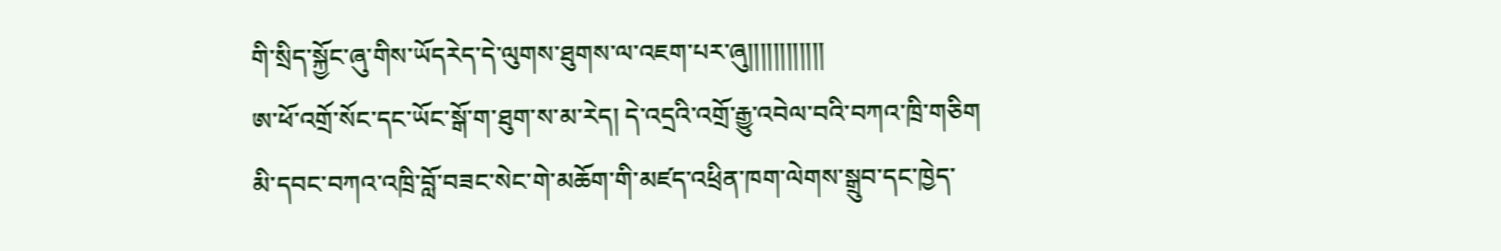གི་སྲིད་སྐྱོང་ཞུ་གིས་ཡོདརེད་དེ་ལུགས་ཐུགས་ལ་འཇག་པར་ཞུ།།།།།།།།།།།།
ཨ་ཕོ་འགྲོ་སོང་དང་ཡོང་སྒོ་ག་ཐུག་ས་མ་རེད། དེ་འདྲའི་འགྲོ་རྒྱུ་འབེལ་བའི་བཀའ་ཁྲི་གཅིག
མི་དབང་བཀའ་འཁྲི་བློ་བཟང་སེང་གེ་མཆོག་གི་མཛད་འཕྲིན་ཁག་ལེགས་སྒྲུབ་དང་ཁྱེད་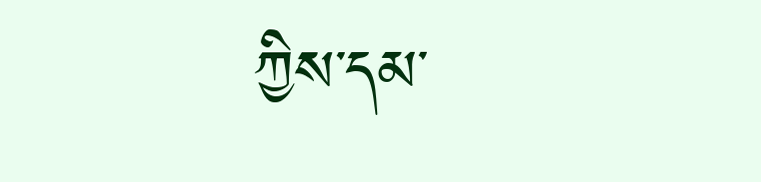ཀྱིས་དམ་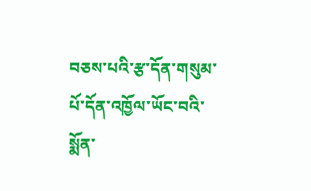བཅས་པའི་རྩ་དོན་གསུམ་པོ་དོན་འཁྱོལ་ཡོང་བའི་སྨོན་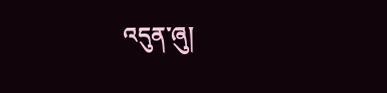འདུན་ཞུ།